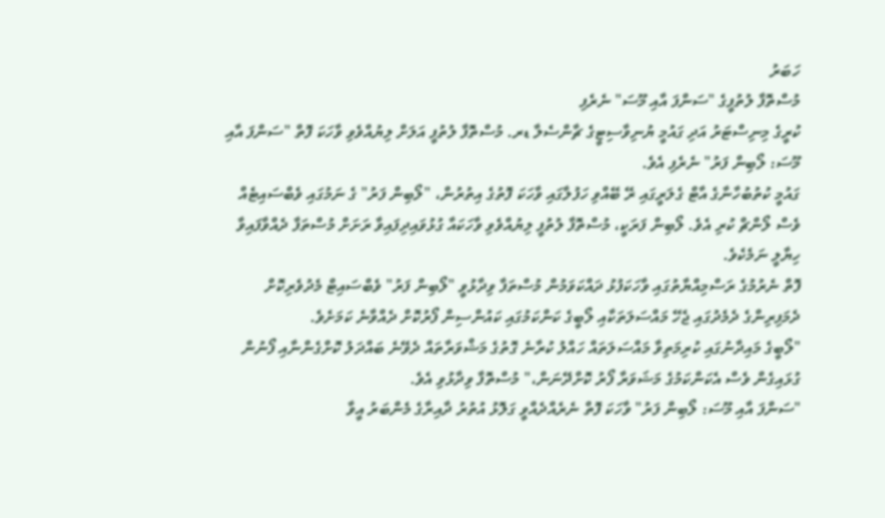ހަބަރު
މުސްތޮފާ ލުތުފީގެ "ސަންފަ އާއި މޫސަ" ނެރެފި
ކުރީގެ މިނިސްޓަރު އަދި ގައުމީ ޔުނިވާސިޓީގެ ޗާންސެލާ ޑރ. މުސްތޮފާ ލުތުފީ އަލަށް ލިޔުއްވެވި ވާހަކަ ފޮތް "ސަންފަ އާއި މޫސަ: ލޯބިން ފަރު" ނެރެފި އެވެ.
ގައުމީ ކުތުބުހާނާގެ އާޓް ގެލަރީގައި ރޭ ބޭއްވި ހަފުލާގައި ވާހަކަ ފޮތުގެ އިތުރުން، "ލޯބިން ފަރު" ގެ ނަމުގައި ވެބްސައިޓެއް ވެސް ލޯންޗް ކުރި އެވެ. ލޯބިން ފަރަކީ، މުސްތޮފާ ލުތުފީ ލިޔުއްވެވި ވާހަކައާ ގުޅުވައިދިފައިވާ ރަށަށް މުސްތަފާ ދެއްވާފައިވާ ހިޔާލީ ނަމެކެވެ.
ފޮތް ނެރުމުގެ ރަސްމިއްޔާތުގައި ވާހަކަފުޅު ދައްކަވަމުން މުސްތަފާ ވިދާޅުވީ "ލޯބިން ފަރު" ވެބްސައިޓް މެދުވެރިކޮށް ދެމަފިރިންގެ ދެމެދުގައި ޖެހޭ މައްސަލަތަކާއި ލޯބީގެ ކަންކަމުގައި ކައުންސިން ފޯރުކޮށް ދެއްވާނެ ކަމަށެވެ.
"ލޯބީގެ މައިދާނުގައި ކުރިމަތިވާ މައްސަލަތައް ހައްލު ކުރާނެ ގޮތުގެ މަޝްވަރާތައް ދެވޭނެ ބައްދަލު ކޮށްގެންނާއި ފޯނުން ގުޅައިގެން ވެސް އެކަންކަމުގެ މަޝަވަރާ ފޯރު ކޮށްދޭނަން،" މުސްތޮފާ ވިދާޅުވި އެވެ.
"ސަންފަ އާއި މޫސަ: ލޯބިން ފަރު" ވާހަކަ ފޮތް ނެރެއްދެއްވީ ގަލޮޅު އުތުރު ދާއިރާގެ މެންބަރު އީވާ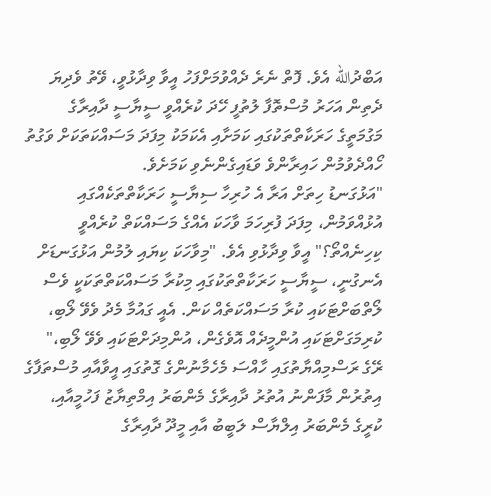އަބްދުالله އެވެ. ފޮތް ނެރެ ދެއްވުމަށްފަހު އީވާ ވިދާޅުވީ، ވޭތު ވެދިޔަ ދެތިން އަހަރު މުސްތޮފާ ލުތުފީ ހޭދަ ކުރެއްވީ ސީޔާސީ ދާއިރާގެ މަގުމަތީގެ ހަރަކާތްތަކުގައި ކަމަށާއި އެކަމަކު މިފަދަ މަސައްކަތަކަށް ވަގުތު ހޯއްދެވުމުން ހައިރާންވެ ވަޑައިގެންނެވި ކަމަށެވެ.
"އަޅުގަނޑު ހިތަށް އަރާ އެ ހުރިހާ ސިޔާސީ ހަރަކާތްތަކެއްގައި އުޅުއްވަމުން، މިފަދަ ފުރިހަމަ ވާހަކަ އެއްގެ މަސައްކަތް ކުރެއްވީ ކިހިނެއްތޯ؟" އީވާ ވިދާޅުވި އެވެ. "މިވާހަކަ ކިޔައި ލުމުން އަޅުގަނޑަށް އެނގުނީ، ސީޔާސީ ހަރަކާތްތަކުގައި މިކުރާ މަސައްކަތްތަކަކީ ވެސް ލޯތްބަށްޓަކައި ކުރާ މަސައްކަތެއް ކަން. އެއީ ގައުމާ މެދު ވެވޭ ލޯބި، ކުރިމަގަށްޓަކައި އުންމީދެއް އޮވެގެން، އުންމިދަށްޓަކައި ވެވޭ ލޯބި،"
ރޭގެ ރަސްމިއްޔާތުގައި ހާއްސަ މެހެމާނުންގެ ގޮތުގައި އީވާއާއި މުސްތަފާގެ އިތުރުން މާފަންނު އުތުރު ދާއިރާގެ މެންބަރު އިމްތިޔާޒު ފަހުމީއާއި، ކުރީގެ މެންބަރު އިލްޔާސް ލަބީބު އާއި މީދޫ ދާއިރާގެ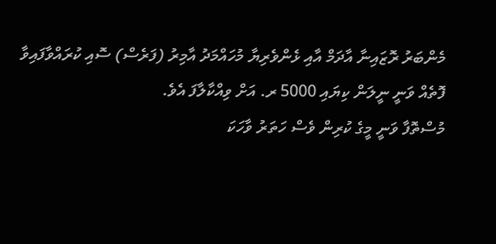މެންބަރު ރޮޒައިނާ އާދަމް އާއި ޅެންވެރިޔާ މުހައްމަދު އާމިރު (ފަރެސް) ސޮއި ކުރައްވާފައިވާ ފޮތެއް ވަނީ ނީލަން ކިޔައި 5000 ރ. އަށް ވިއްކާލާފަ އެވެ.
މުސްތޮފާ ވަނީ މީގެ ކުރިން ވެސް ހަތަރު ވާހަކަ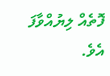ފޮތެއް ލިޔުއްވާފަ އެވެ.